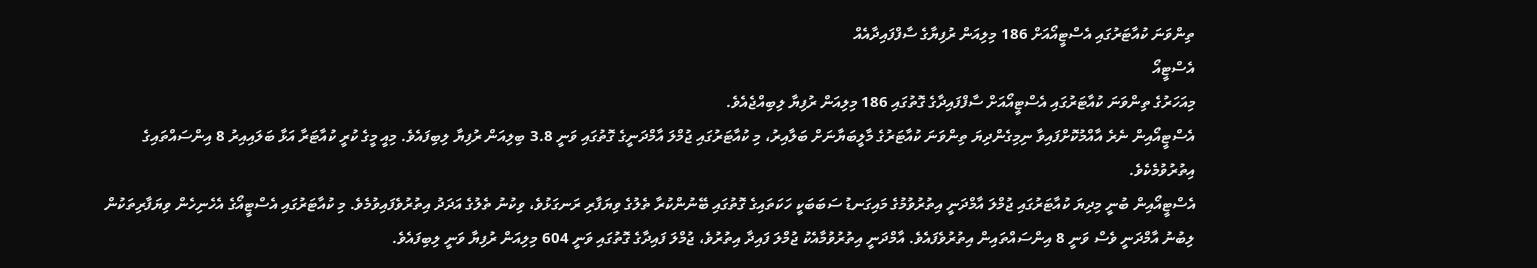ތިންވަނަ ކުއާޓަރުގައި އެސްޓީއޯއަށް 186 މިލިއަން ރުފިޔާގެ ސާފްފައިދާއެއް
އެސްޓީއޯ
މިއަހަރުގެ ތިންވަނަ ކުއާޓަރުގައި އެސްޓީއޯއަށް ސާފްފައިދާގެ ގޮތުގައި 186 މިލިއަން ރުފިޔާ ލިބިއްޖެއެވެ.
އެސްޓީއޯއިން ނެރެ އާއްމުކޮށްފައިވާ ނިމިގެންދިޔަ ތިންވަނަ ކުއާޓަރުގެ މާލީބަޔާނަށް ބަލާއިރު، މި ކުއާޓަރުގައި ޖުމްލަ އާމްދަނީގެ ގޮތުގައި ވަނީ 3.8 ބިލިއަން ރުފިޔާ ލިބިފައެވެ. މިއީ މީގެ ކުރީ ކުއާޓަރާ އަޅާ ބަލައިއިރު 8 އިންސައްތައިގެ އިތުރުވުމެކެވެ.
އެސްޓީއޯއިން ބުނީ މިދިޔަ ކުއާޓަރުގައި ޖުމްލަ އާމްދަނީ އިތުރުވުމުގެ މައިގަނޑު ސަބަބަކީ ހަކަތައިގެ ގޮތުގައި ބޭނުންކުރާ ތެލުގެ ވިޔަފާރި ރަނގަޅުވެ، ވިކުނު ތެލުގެ އަދަދު އިތުރުވެފައިވުމެވެ. މި ކުއާޓަރުގައި އެސްޓީއޯގެ އެހެނިހެން ވިޔަފާރިތަކުން ލިބުނު އާމްދަނީ ވެސް ވަނީ 8 އިންސައްތައިން އިތުރުވެފައެވެ. އާމްދަނީ އިތުރުވުމާއެކު ޖުމްލަ ފައިދާ އިތުރުވެ، ޖުމްލަ ފައިދާގެ ގޮތުގައި ވަނީ 604 މިލިއަން ރުފިޔާ ވަނީ ލިބިފައެވެ.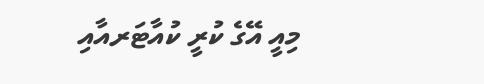މިއީ އޭގެ ކުރީ ކުއާޓަރއާއި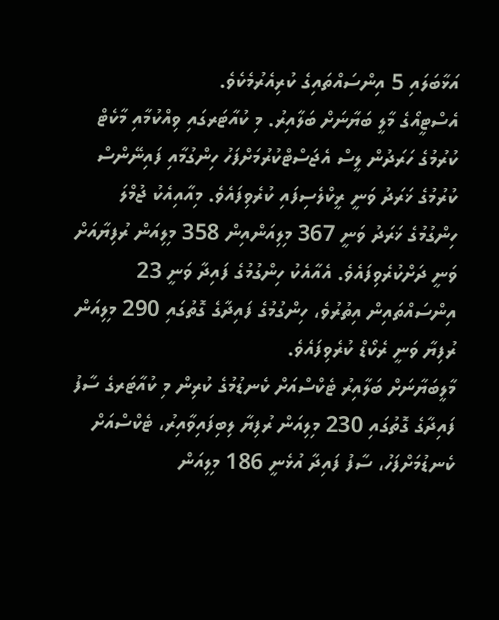އަޅާބަލައި 5 އިންސައްތައިގެ ކުރިއެރުމެކެވެ.
އެސްޓީއޯގެ މާލީ ބަޔާނަށް ބަލާއިރު. މި ކުއާޓަރގައި ވިއްކުމާއި މާކެޓް ކުރުމުގެ ހަރަދުން ލީސް އެޖަސްޓްކުރުމަށްފަހު ހިންގުމާއި ފައިނޭންސް ކުރުމުގެ ޚަރަދު ވަނީ ރީކްލެސިފައި ކުރެވިފައެވެ. މިއާއިއެކު ޖުމްލަ ހިންގުމުގެ ޚަރަދު ވަނީ 367 މިލިއަންއިން 358 މިލިއަން ރުފިޔާއަށް ވަނީ ދަށްކުރެވިފައެވެ. އެއާއެކު ހިންގުމުގެ ފައިދާ ވަނީ 23 އިންސައްތައިން އިތުރުވެ، ހިންގުމުގެ ފައިދާގެ ގޮތުގައި 290 މިލިއަން ރުފިޔާ ވަނީ ރެކޯޑް ކުރެވިފައެވެ.
މާލީބަޔާނަށް ބަލާއިރު ޓެކްސްއަށް ކެނޑުމުގެ ކުރިން މި ކުއާޓަރގެ ސާފު ފައިދާގެ ގޮތުގައި 230 މިލިއަން ރުފިޔާ ލިބިފައިވާއިރު، ޓެކްސްއަށް ކެނޑުމަށްފަހު، ސާފު ފައިދާ އުޅެނީ 186 މިލިއަން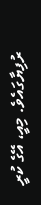ރުފިޔާގައެވެ. މިއީ، އޭގެ ކުރީ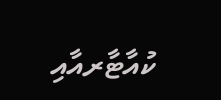ކުއާޓާރއާއި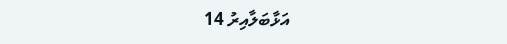އަޅާބަލާއިރު 14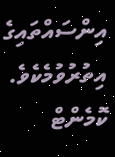އިންސައްތައިގެ އިތުރުވުމެކެވެ.
ކޮމެންޓް